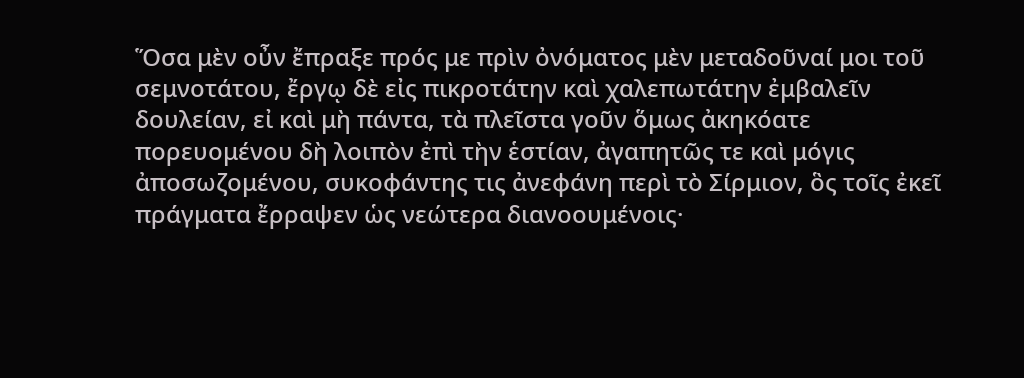Ὅσα μὲν οὖν ἔπραξε πρός με πρὶν ὀνόματος μὲν μεταδοῦναί μοι τοῦ σεμνοτάτου, ἔργῳ δὲ εἰς πικροτάτην καὶ χαλεπωτάτην ἐμβαλεῖν δουλείαν, εἰ καὶ μὴ πάντα, τὰ πλεῖστα γοῦν ὅμως ἀκηκόατε πορευομένου δὴ λοιπὸν ἐπὶ τὴν ἑστίαν, ἀγαπητῶς τε καὶ μόγις ἀποσωζομένου, συκοφάντης τις ἀνεφάνη περὶ τὸ Σίρμιον, ὃς τοῖς ἐκεῖ πράγματα ἔρραψεν ὡς νεώτερα διανοουμένοις·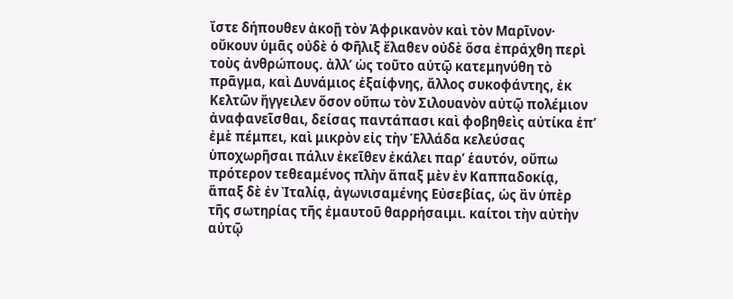ἴστε δήπουθεν ἀκοῇ τὸν Ἀφρικανὸν καὶ τὸν Μαρῖνον· οὔκουν ὑμᾶς οὐδὲ ὁ Φῆλιξ ἔλαθεν οὐδὲ ὅσα ἐπράχθη περὶ τοὺς ἀνθρώπους. ἀλλ’ ὡς τοῦτο αὐτῷ κατεμηνύθη τὸ πρᾶγμα, καὶ Δυνάμιος ἐξαίφνης, ἄλλος συκοφάντης, ἐκ Κελτῶν ἤγγειλεν ὅσον οὔπω τὸν Σιλουανὸν αὐτῷ πολέμιον ἀναφανεῖσθαι, δείσας παντάπασι καὶ φοβηθεὶς αὐτίκα ἐπ’ ἐμὲ πέμπει, καὶ μικρὸν εἰς τὴν Ἑλλάδα κελεύσας ὑποχωρῆσαι πάλιν ἐκεῖθεν ἐκάλει παρ’ ἑαυτόν, οὔπω πρότερον τεθεαμένος πλὴν ἅπαξ μὲν ἐν Καππαδοκίᾳ, ἅπαξ δὲ ἐν Ἰταλίᾳ, ἀγωνισαμένης Εὐσεβίας, ὡς ἂν ὑπὲρ τῆς σωτηρίας τῆς ἐμαυτοῦ θαρρήσαιμι. καίτοι τὴν αὐτὴν αὐτῷ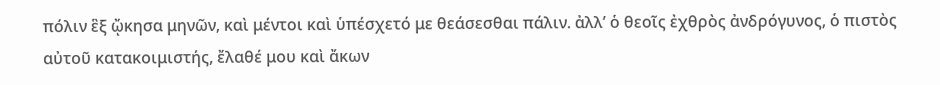πόλιν ἓξ ᾤκησα μηνῶν, καὶ μέντοι καὶ ὑπέσχετό με θεάσεσθαι πάλιν. ἀλλ’ ὁ θεοῖς ἐχθρὸς ἀνδρόγυνος, ὁ πιστὸς αὐτοῦ κατακοιμιστής, ἔλαθέ μου καὶ ἄκων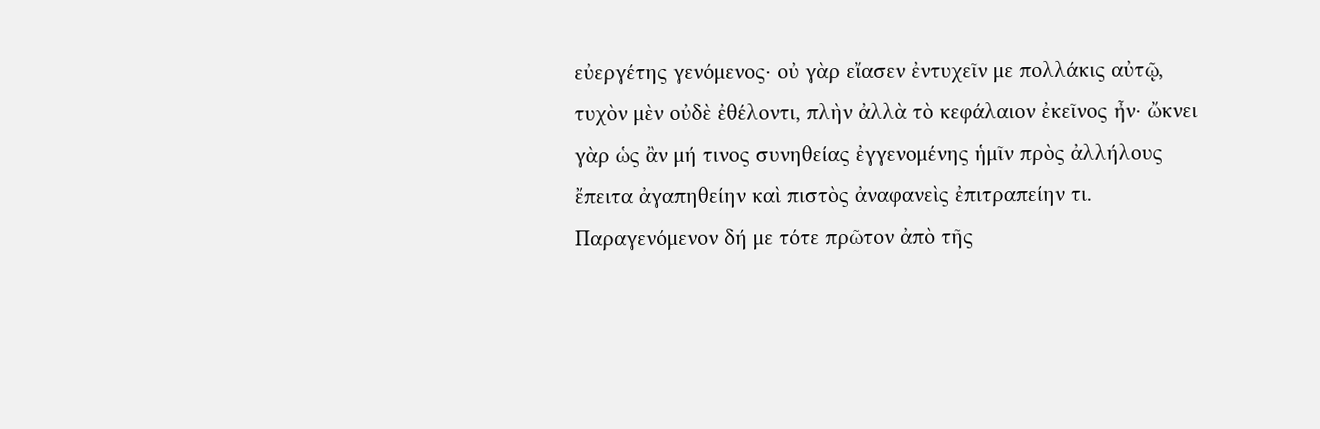εὐεργέτης γενόμενος· οὐ γὰρ εἴασεν ἐντυχεῖν με πολλάκις αὐτῷ, τυχὸν μὲν οὐδὲ ἐθέλοντι, πλὴν ἀλλὰ τὸ κεφάλαιον ἐκεῖνος ἦν· ὤκνει γὰρ ὡς ἂν μή τινος συνηθείας ἐγγενομένης ἡμῖν πρὸς ἀλλήλους ἔπειτα ἀγαπηθείην καὶ πιστὸς ἀναφανεὶς ἐπιτραπείην τι. Παραγενόμενον δή με τότε πρῶτον ἀπὸ τῆς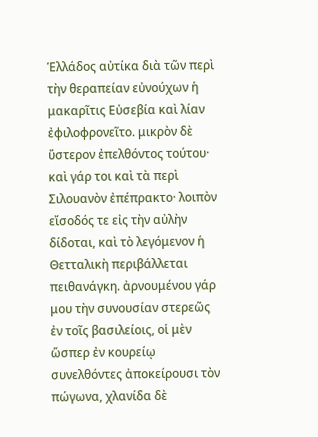Ἑλλάδος αὐτίκα διὰ τῶν περὶ τὴν θεραπείαν εὐνούχων ἡ μακαρῖτις Εὐσεβία καὶ λίαν ἐφιλοφρονεῖτο. μικρὸν δὲ ὕστερον ἐπελθόντος τούτου· καὶ γάρ τοι καὶ τὰ περὶ Σιλουανὸν ἐπέπρακτο· λοιπὸν εἴσοδός τε εἰς τὴν αὐλὴν δίδοται, καὶ τὸ λεγόμενον ἡ Θετταλικὴ περιβάλλεται πειθανάγκη. ἀρνουμένου γάρ μου τὴν συνουσίαν στερεῶς ἐν τοῖς βασιλείοις, οἱ μὲν ὥσπερ ἐν κουρείῳ συνελθόντες ἀποκείρουσι τὸν πώγωνα, χλανίδα δὲ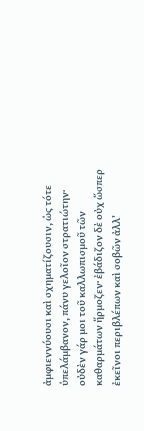ἀμφιεννύουσι καὶ σχηματίζουσιν, ὡς τότε ὑπελάμβανον, πάνυ γελοῖον στρατιώτην· οὐδὲν γάρ μοι τοῦ καλλωπισμοῦ τῶν καθαρμάτων ἥρμοζεν· ἐβάδιζον δὲ οὐχ ὥσπερ ἐκεῖνοι περιβλέπων καὶ σοβῶν ἀλλ’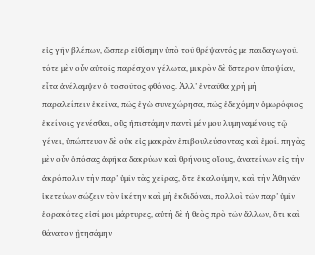εἰς γῆν βλέπων, ὥσπερ εἰθίσμην ὑπὸ τοῦ θρέψαντός με παιδαγωγοῦ. τότε μὲν οὖν αὐτοῖς παρέσχον γέλωτα, μικρὸν δὲ ὕστερον ὑποψίαν, εἶτα ἀνέλαμψεν ὁ τοσοῦτος φθόνος. Ἀλλ’ ἐνταῦθα χρὴ μὴ παραλείπειν ἐκεῖνα, πῶς ἐγὼ συνεχώρησα, πῶς ἐδεχόμην ὁμωρόφιος ἐκείνοις γενέσθαι, οὓς ἠπιστάμην παντὶ μέν μου λυμηναμένους τῷ γένει, ὑπώπτευον δὲ οὐκ εἰς μακρὰν ἐπιβουλεύσοντας καὶ ἐμοί. πηγὰς μὲν οὖν ὁπόσας ἀφῆκα δακρύων καὶ θρήνους οἵους, ἀνατείνων εἰς τὴν ἀκρόπολιν τὴν παρ’ ὑμῖν τὰς χεῖρας, ὅτε ἐκαλούμην, καὶ τὴν Ἀθηνᾶν ἱκετεύων σώζειν τὸν ἱκέτην καὶ μὴ ἐκδιδόναι, πολλοὶ τῶν παρ’ ὑμῖν ἑορακότες εἰσί μοι μάρτυρες, αὐτὴ δὲ ἡ θεὸς πρὸ τῶν ἄλλων, ὅτι καὶ θάνατον ᾐτησάμην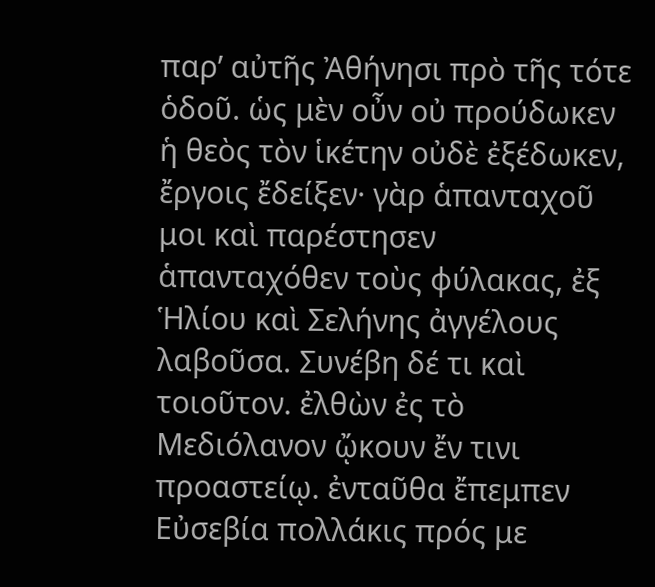παρ’ αὐτῆς Ἀθήνησι πρὸ τῆς τότε ὁδοῦ. ὡς μὲν οὖν οὐ προύδωκεν ἡ θεὸς τὸν ἱκέτην οὐδὲ ἐξέδωκεν, ἔργοις ἔδείξεν· γὰρ ἁπανταχοῦ μοι καὶ παρέστησεν ἁπανταχόθεν τοὺς φύλακας, ἐξ Ἡλίου καὶ Σελήνης ἀγγέλους λαβοῦσα. Συνέβη δέ τι καὶ τοιοῦτον. ἐλθὼν ἐς τὸ Μεδιόλανον ᾤκουν ἔν τινι προαστείῳ. ἐνταῦθα ἔπεμπεν Εὐσεβία πολλάκις πρός με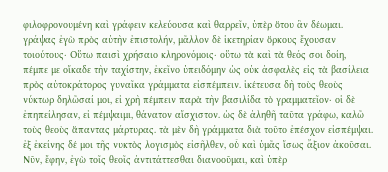φιλοφρονουμένη καὶ γράφειν κελεύουσα καὶ θαρρεῖν, ὑπὲρ ὅτου ἂν δέωμαι. γράψας ἐγὼ πρὸς αὐτὴν ἐπιστολήν, μᾶλλον δὲ ἱκετηρίαν ὅρκους ἔχουσαν τοιούτους· Οὕτω παισὶ χρήσαιο κληρονόμοις· οὕτω τὰ καὶ τὰ θεός σοι δοίη, πέμπε με οἴκαδε τὴν ταχίστην, ἐκεῖνο ὑπειδόμην ὡς οὐκ ἀσφαλὲς εἰς τὰ βασίλεια πρὸς αὐτοκράτορος γυναῖκα γράμματα εἰσπέμπειν. ἱκέτευσα δὴ τοὺς θεοὺς νύκτωρ δηλῶσαί μοι, εἰ χρὴ πέμπειν παρὰ τὴν βασιλίδα τὸ γραμματεῖον· οἱ δὲ ἐπηπείλησαν, εἰ πέμψαιμι, θάνατον αἴσχιστον. ὡς δὲ ἀληθῆ ταῦτα γράφω, καλῶ τοὺς θεοὺς ἅπαντας μάρτυρας. τὰ μὲν δὴ γράμματα διὰ τοῦτο ἐπέσχον εἰσπέμψαι. ἐξ ἐκείνης δέ μοι τῆς νυκτὸς λογισμὸς εἰσῆλθεν, οὗ καὶ ὑμᾶς ἴσως ἄξιον ἀκοῦσαι. Νῦν, ἔφην, ἐγὼ τοῖς θεοῖς ἀντιτάττεσθαι διανοοῦμαι, καὶ ὑπὲρ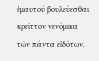ἐμαυτοῦ βουλεύεσθαι κρεῖττον νενόμικα τῶν πάντα εἰδότων.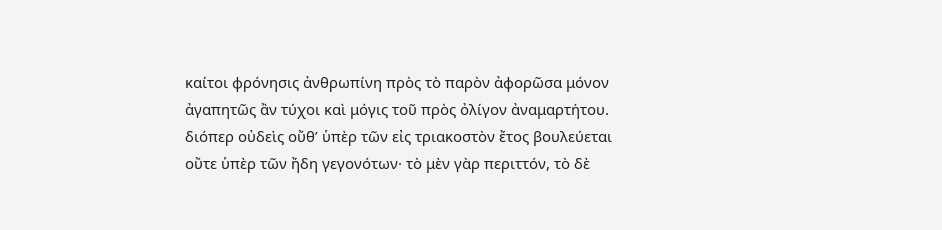καίτοι φρόνησις ἀνθρωπίνη πρὸς τὸ παρὸν ἀφορῶσα μόνον ἀγαπητῶς ἂν τύχοι καὶ μόγις τοῦ πρὸς ὀλίγον ἀναμαρτήτου. διόπερ οὐδεὶς οὔθ’ ὑπὲρ τῶν εἰς τριακοστὸν ἔτος βουλεύεται οὔτε ὑπὲρ τῶν ἤδη γεγονότων· τὸ μὲν γὰρ περιττόν, τὸ δὲ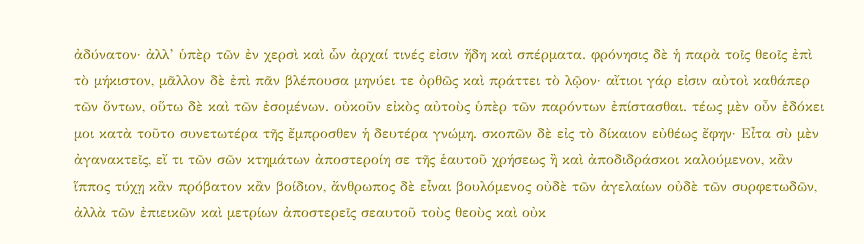ἀδύνατον· ἀλλ’ ὑπὲρ τῶν ἐν χερσὶ καὶ ὧν ἀρχαί τινές εἰσιν ἤδη καὶ σπέρματα. φρόνησις δὲ ἡ παρὰ τοῖς θεοῖς ἐπὶ τὸ μήκιστον, μᾶλλον δὲ ἐπὶ πᾶν βλέπουσα μηνύει τε ὀρθῶς καὶ πράττει τὸ λῷον· αἴτιοι γάρ εἰσιν αὐτοὶ καθάπερ τῶν ὄντων, οὕτω δὲ καὶ τῶν ἐσομένων. οὐκοῦν εἰκὸς αὐτοὺς ὑπὲρ τῶν παρόντων ἐπίστασθαι. τέως μὲν οὖν ἐδόκει μοι κατὰ τοῦτο συνετωτέρα τῆς ἔμπροσθεν ἡ δευτέρα γνώμη. σκοπῶν δὲ εἰς τὸ δίκαιον εὐθέως ἔφην· Εἶτα σὺ μὲν ἀγανακτεῖς, εἴ τι τῶν σῶν κτημάτων ἀποστεροίη σε τῆς ἑαυτοῦ χρήσεως ἢ καὶ ἀποδιδράσκοι καλούμενον, κἂν ἵππος τύχῃ κἂν πρόβατον κἂν βοίδιον, ἄνθρωπος δὲ εἶναι βουλόμενος οὐδὲ τῶν ἀγελαίων οὐδὲ τῶν συρφετωδῶν, ἀλλὰ τῶν ἐπιεικῶν καὶ μετρίων ἀποστερεῖς σεαυτοῦ τοὺς θεοὺς καὶ οὐκ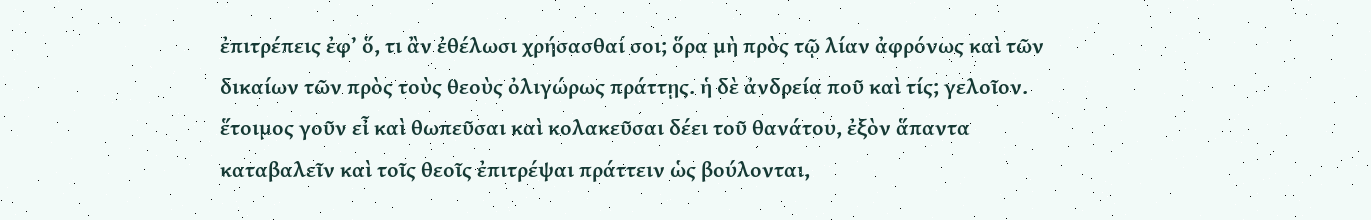ἐπιτρέπεις ἐφ’ ὅ, τι ἂν ἐθέλωσι χρήσασθαί σοι; ὅρα μὴ πρὸς τῷ λίαν ἀφρόνως καὶ τῶν δικαίων τῶν πρὸς τοὺς θεοὺς ὀλιγώρως πράττῃς. ἡ δὲ ἀνδρεία ποῦ καὶ τίς; γελοῖον. ἕτοιμος γοῦν εἶ καὶ θωπεῦσαι καὶ κολακεῦσαι δέει τοῦ θανάτου, ἐξὸν ἅπαντα καταβαλεῖν καὶ τοῖς θεοῖς ἐπιτρέψαι πράττειν ὡς βούλονται,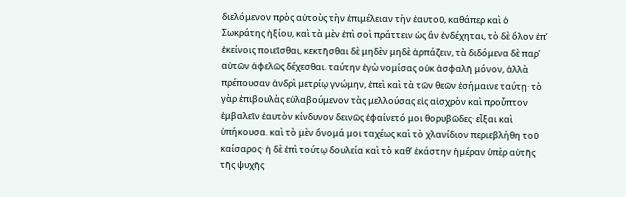διελόμενον πρὸς αὐτοὺς τὴν ἐπιμέλειαν τὴν ἑαυτοῦ, καθάπερ καὶ ὁ Σωκράτης ἠξίου, καὶ τὰ μὲν ἐπὶ σοὶ πράττειν ὡς ἂν ἐνδέχηται, τὸ δὲ ὅλον ἐπ’ ἐκείνοις ποιεῖσθαι, κεκτῆσθαι δὲ μηδὲν μηδὲ ἁρπάζειν, τὰ διδόμενα δὲ παρ’ αὐτῶν ἀφελῶς δέχεσθαι. ταύτην ἐγὼ νομίσας οὐκ ἀσφαλῆ μόνον, ἀλλὰ πρέπουσαν ἀνδρὶ μετρίῳ γνώμην, ἐπεὶ καὶ τὰ τῶν θεῶν ἐσήμαινε ταύτῃ· τὸ γὰρ ἐπιβουλὰς εὐλαβούμενον τὰς μελλούσας εἰς αἰσχρὸν καὶ προὖπτον ἐμβαλεῖν ἑαυτὸν κίνδυνον δεινῶς ἐφαίνετό μοι θορυβῶδες· εἶξαι καὶ ὑπήκουσα. καὶ τὸ μὲν ὄνομά μοι ταχέως καὶ τὸ χλανίδιον περιεβλήθη τοῦ καίσαρος· ἡ δὲ ἐπὶ τούτῳ δουλεία καὶ τὸ καθ’ ἑκάστην ἡμέραν ὑπὲρ αὐτῆς τῆς ψυχῆς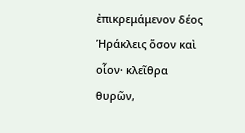ἐπικρεμάμενον δέος Ἡράκλεις ὅσον καὶ οἷον· κλεῖθρα θυρῶν,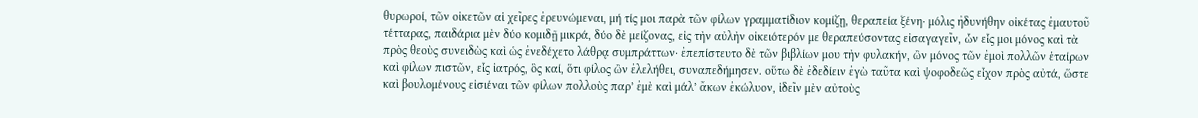θυρωροί, τῶν οἰκετῶν αἱ χεῖρες ἐρευνώμεναι, μή τίς μοι παρὰ τῶν φίλων γραμματίδιον κομίζῃ, θεραπεία ξένη· μόλις ἠδυνήθην οἰκέτας ἐμαυτοῦ τέτταρας, παιδάρια μὲν δύο κομιδῇ μικρά, δύο δὲ μείζονας, εἰς τὴν αὐλὴν οἰκειότερόν με θεραπεύσοντας εἰσαγαγεῖν, ὧν εἷς μοι μόνος καὶ τὰ πρὸς θεοὺς συνειδὼς καὶ ὡς ἐνεδέχετο λάθρᾳ συμπράττων· ἐπεπίστευτο δὲ τῶν βιβλίων μου τὴν φυλακήν, ὢν μόνος τῶν ἐμοὶ πολλῶν ἑταίρων καὶ φίλων πιστῶν, εἷς ἰατρός, ὃς καί, ὅτι φίλος ὢν ἐλελήθει, συναπεδήμησεν. οὕτω δὲ ἐδεδίειν ἐγὼ ταῦτα καὶ ψοφοδεῶς εἶχον πρὸς αὐτά, ὥστε καὶ βουλομένους εἰσιέναι τῶν φίλων πολλοὺς παρ’ ἐμὲ καὶ μάλ’ ἄκων ἐκώλυον, ἰδεῖν μὲν αὐτοὺς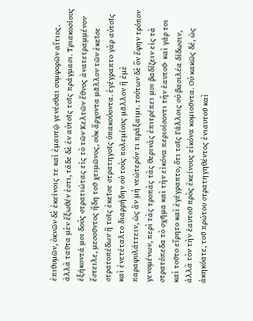ἐπιθυμῶν, ὀκνῶν δὲ ἐκείνοις τε καὶ ἐμαυτῷ γενέσθαι συμφορῶν αἴτιος. ἀλλὰ ταῦτα μὲν ἔξωθέν ἐστι, τάδε δὲ ἐν αὐτοῖς τοῖς πράγμασι. Τριακοσίους ἑξήκοντά μοι δοὺς στρατιώτας εἰς τὸ τῶν Κελτῶν ἔθνος ἀνατετραμμένον ἔστειλε, μεσοῦντος ἤδη τοῦ χειμῶνος, οὐκ ἄρχοντα μᾶλλον τῶν ἐκεῖσε στρατοπέδων ἢ τοῖς ἐκεῖσε στρατηγοῖς ὑπακούοντα. ἐγέγραπτο γὰρ αὐτοῖς καὶ ἐνετέταλτο διαρρήδην οὐ τοὺς πολεμίους μᾶλλον ἢ ἐμὲ παραφυλάττειν, ὡς ἂν μὴ νεώτερόν τι πράξαιμι. τούτων δὲ ὃν ἔφην τρόπον γενομένων, περὶ τὰς τροπὰς τὰς θερινὰς ἐπιτρέπει μοι βαδίζειν εἰς τὰ στρατόπεδα τὸ σχῆμα καὶ τὴν εἰκόνα περιοίσοντι τὴν ἑαυτοῦ· καὶ γάρ τοι καὶ τοῦτο εἴρητο καὶ ἐγέγραπτο, ὅτι τοῖς Γάλλοις οὐ βασιλέα δίδωσιν, ἀλλὰ τὸν τὴν ἑαυτοῦ πρὸς ἐκείνους εἰκόνα κομιοῦντα. Οὐ κακῶς δέ, ὡς ἀκηκόατε, τοῦ πρώτου στρατηγηθέντος ἐνιαυτοῦ καὶ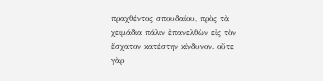πραχθέντος σπουδαίου, πρὸς τὰ χειμάδια πάλιν ἐπανελθὼν εἰς τὸν ἔσχατον κατέστην κίνδυνον. οὔτε γὰρ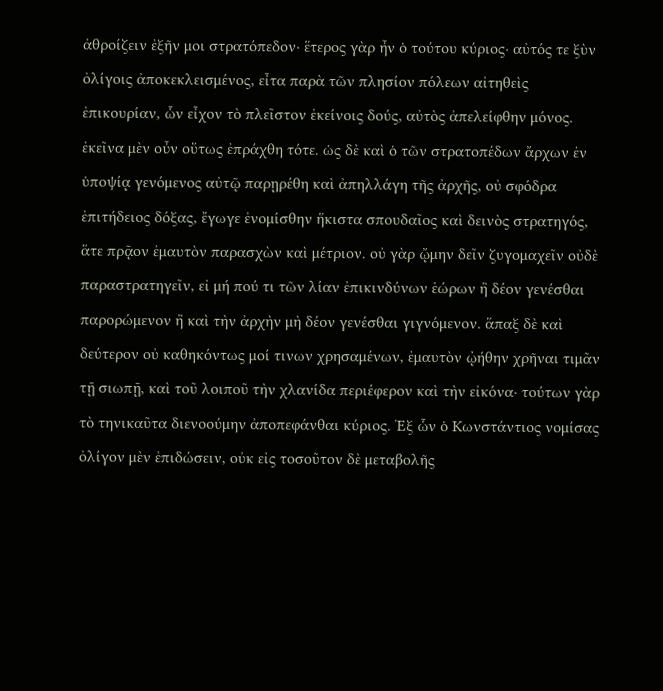ἀθροίζειν ἐξῆν μοι στρατόπεδον· ἕτερος γὰρ ἦν ὁ τούτου κύριος· αὐτός τε ξὺν ὀλίγοις ἀποκεκλεισμένος, εἶτα παρὰ τῶν πλησίον πόλεων αἰτηθεὶς ἐπικουρίαν, ὧν εἶχον τὸ πλεῖστον ἐκείνοις δούς, αὐτὸς ἀπελείφθην μόνος. ἐκεῖνα μὲν οὖν οὕτως ἐπράχθη τότε. ὡς δὲ καὶ ὁ τῶν στρατοπέδων ἄρχων ἐν ὑποψίᾳ γενόμενος αὐτῷ παρῃρέθη καὶ ἀπηλλάγη τῆς ἀρχῆς, οὐ σφόδρα ἐπιτήδειος δόξας, ἔγωγε ἐνομίσθην ἥκιστα σπουδαῖος καὶ δεινὸς στρατηγός, ἅτε πρᾷον ἐμαυτὸν παρασχὼν καὶ μέτριον. οὐ γὰρ ᾤμην δεῖν ζυγομαχεῖν οὐδὲ παραστρατηγεῖν, εἰ μή πού τι τῶν λίαν ἐπικινδύνων ἑώρων ἢ δέον γενέσθαι παρορώμενον ἢ καὶ τὴν ἀρχὴν μὴ δέον γενέσθαι γιγνόμενον. ἅπαξ δὲ καὶ δεύτερον οὐ καθηκόντως μοί τινων χρησαμένων, ἐμαυτὸν ᾠήθην χρῆναι τιμᾶν τῇ σιωπῇ, καὶ τοῦ λοιποῦ τὴν χλανίδα περιέφερον καὶ τὴν εἰκόνα· τούτων γὰρ τὸ τηνικαῦτα διενοούμην ἀποπεφάνθαι κύριος. Ἐξ ὧν ὁ Κωνστάντιος νομίσας ὀλίγον μὲν ἐπιδώσειν, οὐκ εἰς τοσοῦτον δὲ μεταβολῆς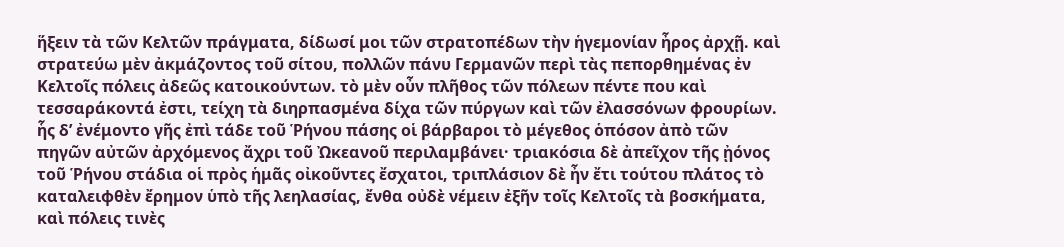ἥξειν τὰ τῶν Κελτῶν πράγματα, δίδωσί μοι τῶν στρατοπέδων τὴν ἡγεμονίαν ἦρος ἀρχῇ. καὶ στρατεύω μὲν ἀκμάζοντος τοῦ σίτου, πολλῶν πάνυ Γερμανῶν περὶ τὰς πεπορθημένας ἐν Κελτοῖς πόλεις ἀδεῶς κατοικούντων. τὸ μὲν οὖν πλῆθος τῶν πόλεων πέντε που καὶ τεσσαράκοντά ἐστι, τείχη τὰ διηρπασμένα δίχα τῶν πύργων καὶ τῶν ἐλασσόνων φρουρίων. ἧς δ’ ἐνέμοντο γῆς ἐπὶ τάδε τοῦ Ῥήνου πάσης οἱ βάρβαροι τὸ μέγεθος ὁπόσον ἀπὸ τῶν πηγῶν αὐτῶν ἀρχόμενος ἄχρι τοῦ Ὠκεανοῦ περιλαμβάνει· τριακόσια δὲ ἀπεῖχον τῆς ᾐόνος τοῦ Ῥήνου στάδια οἱ πρὸς ἡμᾶς οἰκοῦντες ἔσχατοι, τριπλάσιον δὲ ἦν ἔτι τούτου πλάτος τὸ καταλειφθὲν ἔρημον ὑπὸ τῆς λεηλασίας, ἔνθα οὐδὲ νέμειν ἐξῆν τοῖς Κελτοῖς τὰ βοσκήματα, καὶ πόλεις τινὲς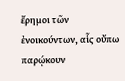ἔρημοι τῶν ἐνοικούντων, αἷς οὔπω παρῴκουν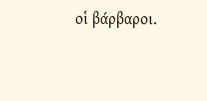οἱ βάρβαροι.